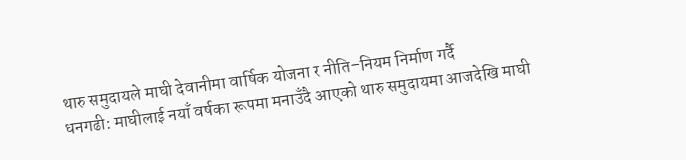थारु समुदायले माघी देवानीमा वार्षिक योजना र नीति–नियम निर्माण गर्दै
धनगढी: माघीलाई नयाँ वर्षका रूपमा मनाउँदै आएको थारु समुदायमा आजदेखि माघी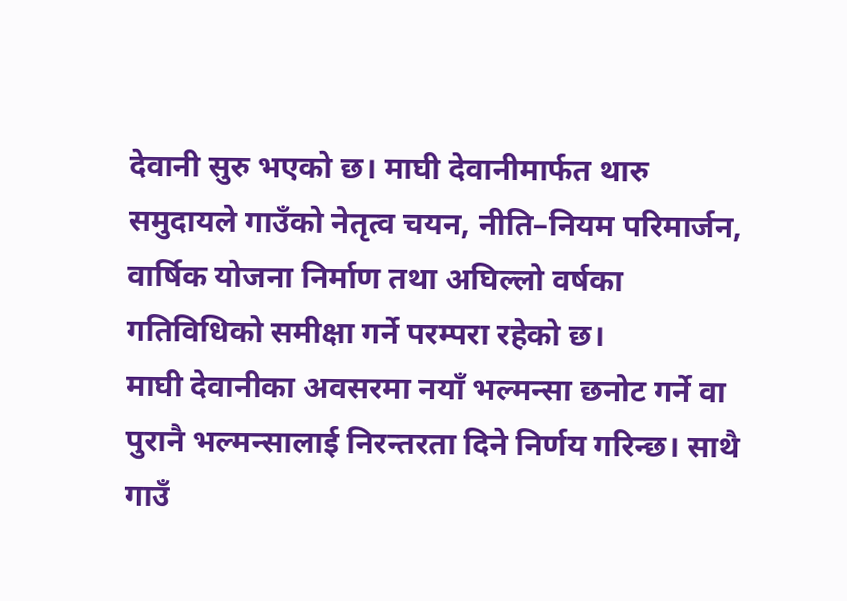देवानी सुरु भएको छ। माघी देवानीमार्फत थारु समुदायले गाउँको नेतृत्व चयन, नीति–नियम परिमार्जन, वार्षिक योजना निर्माण तथा अघिल्लो वर्षका गतिविधिको समीक्षा गर्ने परम्परा रहेको छ।
माघी देवानीका अवसरमा नयाँ भल्मन्सा छनोट गर्ने वा पुरानै भल्मन्सालाई निरन्तरता दिने निर्णय गरिन्छ। साथै गाउँ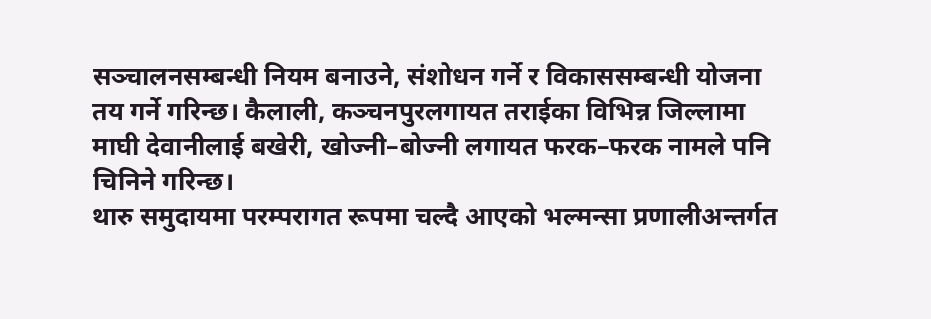सञ्चालनसम्बन्धी नियम बनाउने, संशोधन गर्ने र विकाससम्बन्धी योजना तय गर्ने गरिन्छ। कैलाली, कञ्चनपुरलगायत तराईका विभिन्न जिल्लामा माघी देवानीलाई बखेरी, खोज्नी–बोज्नी लगायत फरक–फरक नामले पनि चिनिने गरिन्छ।
थारु समुदायमा परम्परागत रूपमा चल्दै आएको भल्मन्सा प्रणालीअन्तर्गत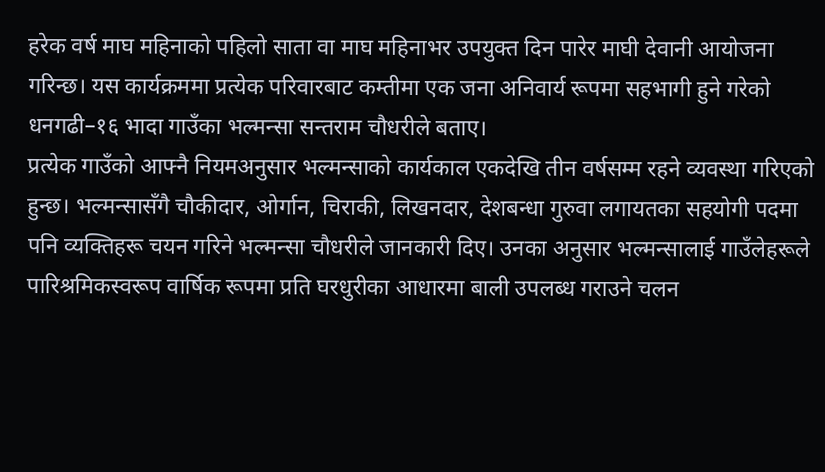हरेक वर्ष माघ महिनाको पहिलो साता वा माघ महिनाभर उपयुक्त दिन पारेर माघी देवानी आयोजना गरिन्छ। यस कार्यक्रममा प्रत्येक परिवारबाट कम्तीमा एक जना अनिवार्य रूपमा सहभागी हुने गरेको धनगढी–१६ भादा गाउँका भल्मन्सा सन्तराम चौधरीले बताए।
प्रत्येक गाउँको आफ्नै नियमअनुसार भल्मन्साको कार्यकाल एकदेखि तीन वर्षसम्म रहने व्यवस्था गरिएको हुन्छ। भल्मन्सासँगै चौकीदार, ओर्गान, चिराकी, लिखनदार, देशबन्धा गुरुवा लगायतका सहयोगी पदमा पनि व्यक्तिहरू चयन गरिने भल्मन्सा चौधरीले जानकारी दिए। उनका अनुसार भल्मन्सालाई गाउँलेहरूले पारिश्रमिकस्वरूप वार्षिक रूपमा प्रति घरधुरीका आधारमा बाली उपलब्ध गराउने चलन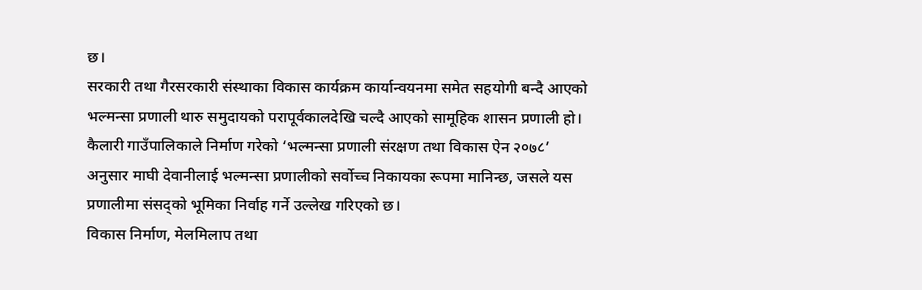छ।
सरकारी तथा गैरसरकारी संस्थाका विकास कार्यक्रम कार्यान्वयनमा समेत सहयोगी बन्दै आएको भल्मन्सा प्रणाली थारु समुदायको परापूर्वकालदेखि चल्दै आएको सामूहिक शासन प्रणाली हो। कैलारी गाउँपालिकाले निर्माण गरेको ‘भल्मन्सा प्रणाली संरक्षण तथा विकास ऐन २०७८’ अनुसार माघी देवानीलाई भल्मन्सा प्रणालीको सर्वोच्च निकायका रूपमा मानिन्छ, जसले यस प्रणालीमा संसद्को भूमिका निर्वाह गर्ने उल्लेख गरिएको छ।
विकास निर्माण, मेलमिलाप तथा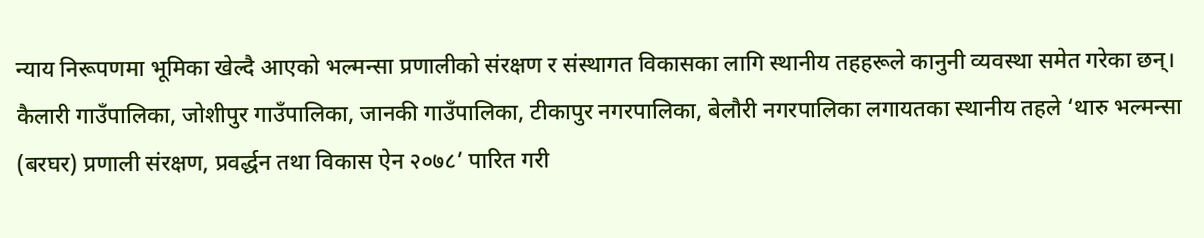न्याय निरूपणमा भूमिका खेल्दै आएको भल्मन्सा प्रणालीको संरक्षण र संस्थागत विकासका लागि स्थानीय तहहरूले कानुनी व्यवस्था समेत गरेका छन्। कैलारी गाउँपालिका, जोशीपुर गाउँपालिका, जानकी गाउँपालिका, टीकापुर नगरपालिका, बेलौरी नगरपालिका लगायतका स्थानीय तहले ‘थारु भल्मन्सा (बरघर) प्रणाली संरक्षण, प्रवर्द्धन तथा विकास ऐन २०७८’ पारित गरी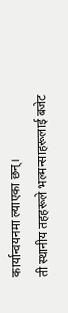कार्यान्वयनमा ल्याएका छन्।
ती स्थानीय तहहरूले भल्मन्साहरूलाई बजेट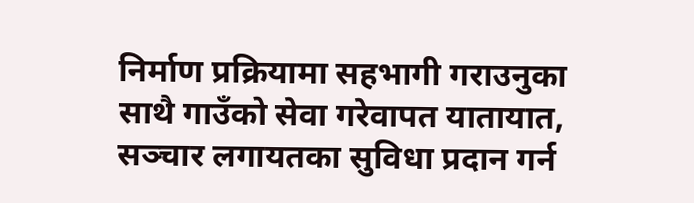निर्माण प्रक्रियामा सहभागी गराउनुका साथै गाउँको सेवा गरेवापत यातायात, सञ्चार लगायतका सुविधा प्रदान गर्न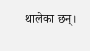थालेका छन्।